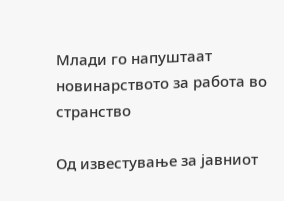Млади го напуштаат новинарството за работа во странство

Од известување за јавниот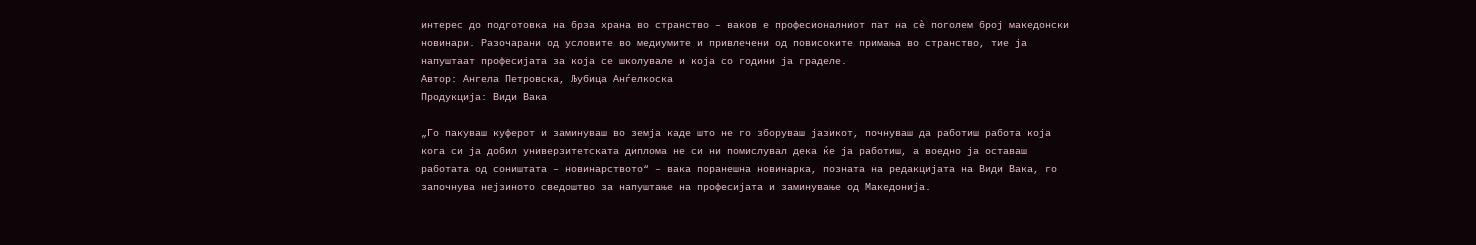интерес до подготовка на брза храна во странство – ваков е професионалниот пат на сè поголем број македонски новинари. Разочарани од условите во медиумите и привлечени од повисоките примања во странство, тие ја напуштаат професијата за која се школувале и која со години ја граделе.
Автор: Ангела Петровска, Љубица Анѓелкоска
Продукција: Види Вака

„Го пакуваш куферот и заминуваш во земја каде што не го зборуваш јазикот, почнуваш да работиш работа која кога си ја добил универзитетската диплома не си ни помислувал дека ќе ја работиш, а воедно ја оставаш работата од соништата – новинарството“ – вака поранешна новинарка, позната на редакцијата на Види Вака, го започнува нејзиното сведоштво за напуштање на професијата и заминување од Македонија.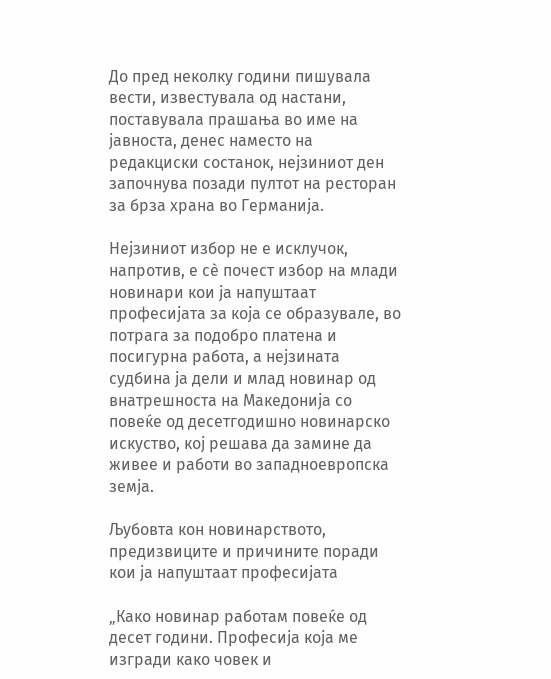До пред неколку години пишувала вести, известувала од настани, поставувала прашања во име на јавноста, денес наместо на редакциски состанок, нејзиниот ден започнува позади пултот на ресторан за брза храна во Германија.

Нејзиниот избор не е исклучок, напротив, е сè почест избор на млади новинари кои ја напуштаат професијата за која се образувале, во потрага за подобро платена и посигурна работа, а нејзината судбина ја дели и млад новинар од внатрешноста на Македонија со повеќе од десетгодишно новинарско искуство, кој решава да замине да живее и работи во западноевропска земја.

Љубовта кон новинарството, предизвиците и причините поради кои ја напуштаат професијата

„Како новинар работам повеќе од десет години. Професија која ме изгради како човек и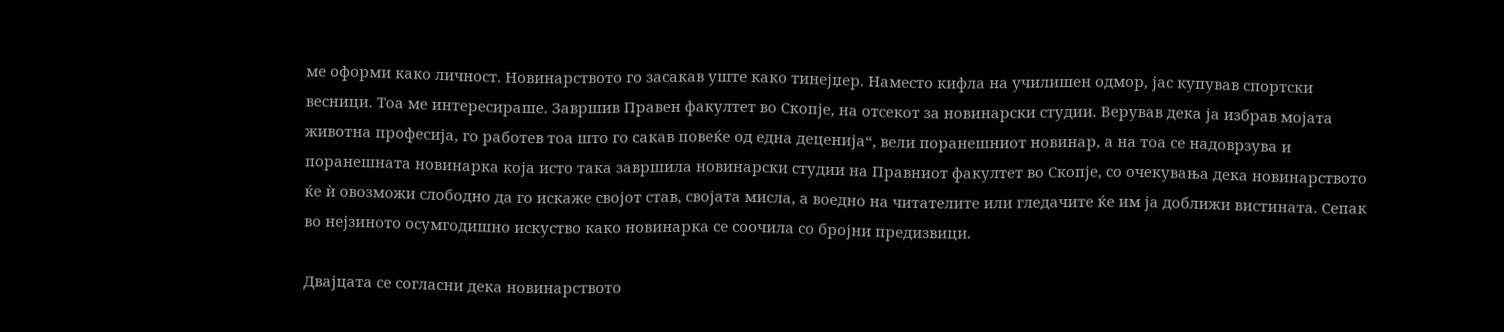ме оформи како личност. Новинарството го засакав уште како тинејџер. Наместо кифла на училишен одмор, јас купував спортски весници. Тоа ме интересираше. Завршив Правен факултет во Скопје, на отсекот за новинарски студии. Верував дека ја избрав мојата животна професија, го работев тоа што го сакав повеќе од една деценија“, вели поранешниот новинар, а на тоа се надоврзува и поранешната новинарка која исто така завршила новинарски студии на Правниот факултет во Скопје, со очекувања дека новинарството ќе ѝ овозможи слободно да го искаже својот став, својата мисла, а воедно на читателите или гледачите ќе им ја доближи вистината. Сепак во нејзиното осумгодишно искуство како новинарка се соочила со бројни предизвици.

Двајцата се согласни дека новинарството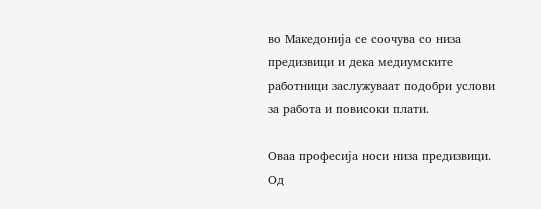во Македонија се соочува со низа предизвици и дека медиумските работници заслужуваат подобри услови за работа и повисоки плати.

Оваа професија носи низа предизвици. Од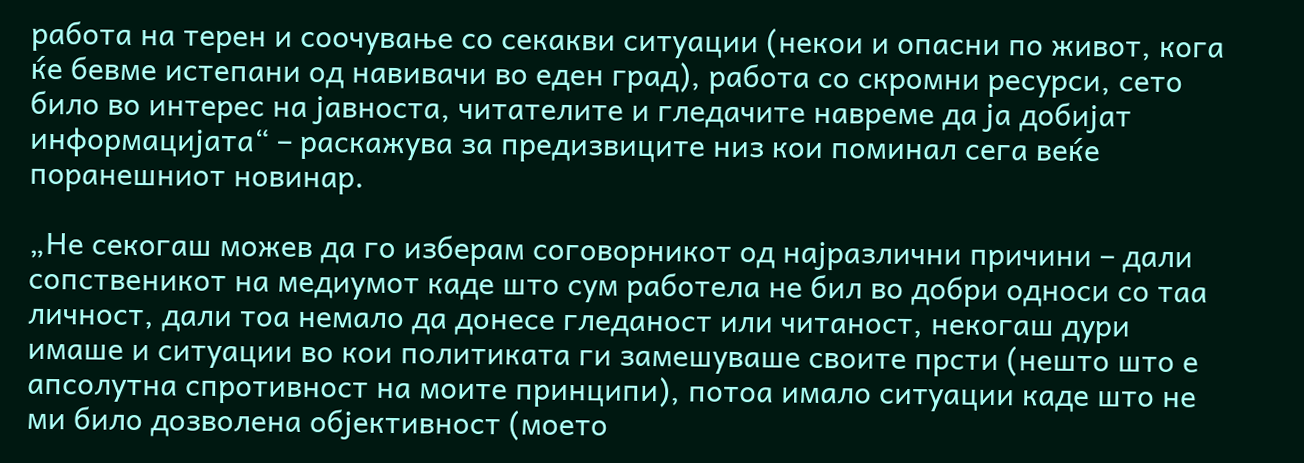работа на терен и соочување со секакви ситуации (некои и опасни по живот, кога ќе бевме истепани од навивачи во еден град), работа со скромни ресурси, сето било во интерес на јавноста, читателите и гледачите навреме да ја добијат информацијата“ – раскажува за предизвиците низ кои поминал сега веќе поранешниот новинар.

„Не секогаш можев да го изберам соговорникот од најразлични причини – дали сопственикот на медиумот каде што сум работела не бил во добри односи со таа личност, дали тоа немало да донесе гледаност или читаност, некогаш дури имаше и ситуации во кои политиката ги замешуваше своите прсти (нешто што е апсолутна спротивност на моите принципи), потоа имало ситуации каде што не ми било дозволена објективност (моето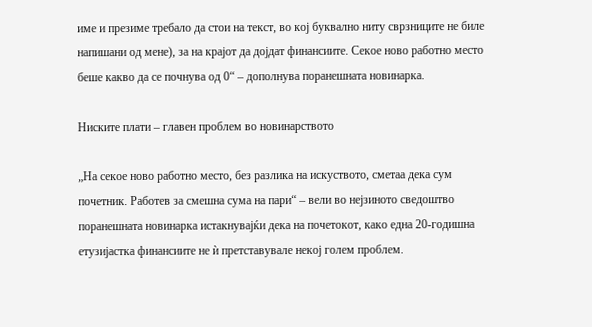име и презиме требало да стои на текст, во кој буквално ниту сврзниците не биле напишани од мене), за на крајот да дојдат финансиите. Секое ново работно место беше какво да се почнува од 0“ – дополнува поранешната новинарка.

Ниските плати – главен проблем во новинарството

„На секое ново работно место, без разлика на искуството, сметаа дека сум почетник. Работев за смешна сума на пари“ – вели во нејзиното сведоштво поранешната новинарка истакнувајќи дека на почетокот, како една 20-годишна етузијастка финансиите не ѝ претставувале некој голем проблем.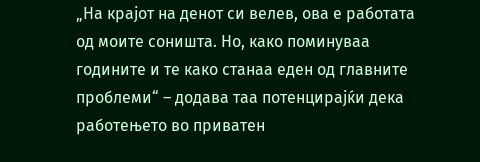„На крајот на денот си велев, ова е работата од моите соништа. Но, како поминуваа годините и те како станаа еден од главните проблеми“ – додава таа потенцирајќи дека работењето во приватен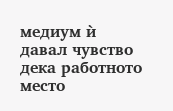медиум ѝ давал чувство дека работното место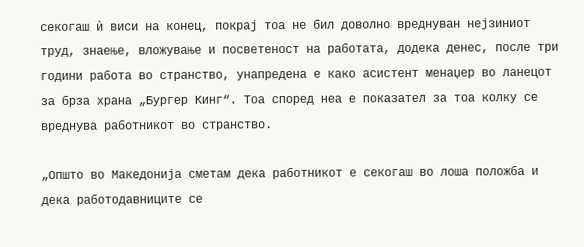секогаш ѝ виси на конец, покрај тоа не бил доволно вреднуван нејзиниот труд, знаење, вложување и посветеност на работата, додека денес, после три години работа во странство, унапредена е како асистент менаџер во ланецот за брза храна „Бургер Кинг“. Тоа според неа е показател за тоа колку се вреднува работникот во странство.

„Општо во Македонија сметам дека работникот е секогаш во лоша положба и дека работодавниците се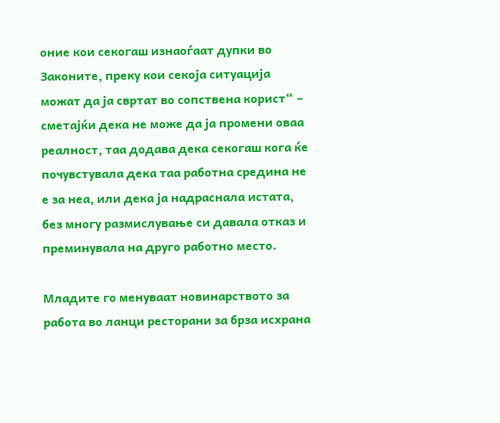оние кои секогаш изнаоѓаат дупки во Законите, преку кои секоја ситуација можат да ја свртат во сопствена корист“ – сметајќи дека не може да ја промени оваа реалност, таа додава дека секогаш кога ќе почувстувала дека таа работна средина не е за неа, или дека ја надраснала истата, без многу размислување си давала отказ и преминувала на друго работно место.

Младите го менуваат новинарството за работа во ланци ресторани за брза исхрана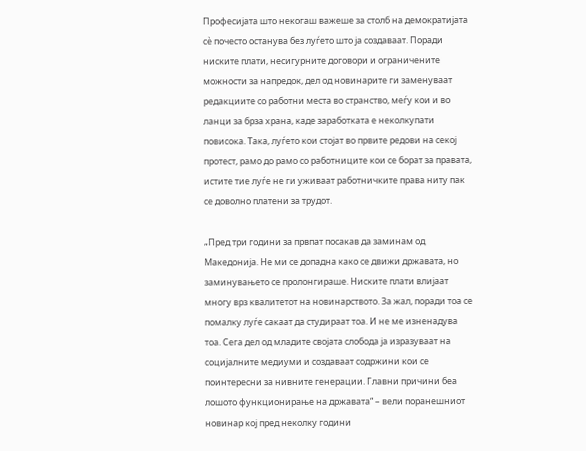Професијата што некогаш важеше за столб на демократијата сè почесто останува без луѓето што ја создаваат. Поради ниските плати, несигурните договори и ограничените можности за напредок, дел од новинарите ги заменуваат редакциите со работни места во странство, меѓу кои и во ланци за брза храна, каде заработката е неколкупати повисока. Така, луѓето кои стојат во првите редови на секој протест, рамо до рамо со работниците кои се борат за правата, истите тие луѓе не ги уживаат работничките права ниту пак се доволно платени за трудот.

„Пред три години за првпат посакав да заминам од Македонија. Не ми се допадна како се движи државата, но заминувањето се пролонгираше. Ниските плати влијаат многу врз квалитетот на новинарството. За жал, поради тоа се помалку луѓе сакаат да студираат тоа. И не ме изненадува тоа. Сега дел од младите својата слобода ја изразуваат на социјалните медиуми и создаваат содржини кои се поинтересни за нивните генерации. Главни причини беа лошото функционирање на државата“ – вели поранешниот новинар кој пред неколку години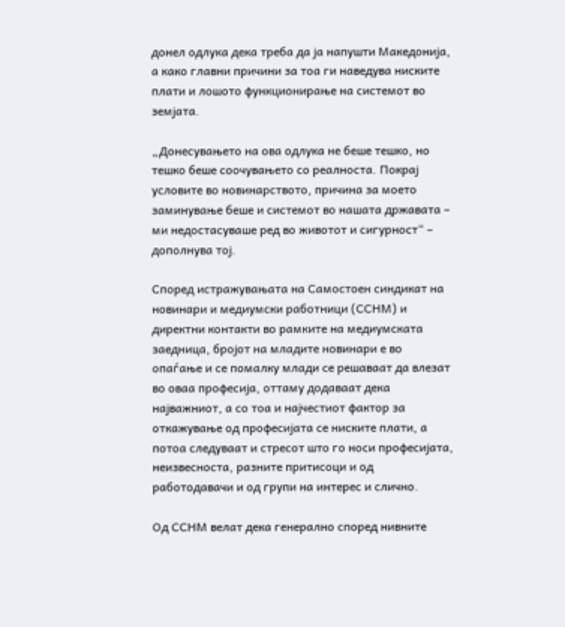донел одлука дека треба да ја напушти Македонија, а како главни причини за тоа ги наведува ниските плати и лошото функционирање на системот во земјата.

„Донесувањето на ова одлука не беше тешко, но тешко беше соочувањето со реалноста. Покрај условите во новинарството, причина за моето заминување беше и системот во нашата државата – ми недостасуваше ред во животот и сигурност“ – дополнува тој.

Според истражувањата на Самостоен синдикат на новинари и медиумски работници (ССНМ) и директни контакти во рамките на медиумската заедница, бројот на младите новинари е во опаѓање и се помалку млади се решаваат да влезат во оваа професија, оттаму додаваат дека најважниот, а со тоа и најчестиот фактор за откажување од професијата се ниските плати, а потоа следуваат и стресот што го носи професијата, неизвесноста, разните притисоци и од работодавачи и од групи на интерес и слично.

Од ССНМ велат дека генерално според нивните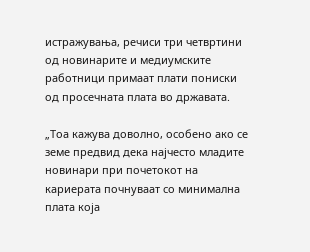истражувања, речиси три четвртини од новинарите и медиумските работници примаат плати пониски од просечната плата во државата.

„Тоа кажува доволно, особено ако се земе предвид дека најчесто младите новинари при почетокот на кариерата почнуваат со минимална плата која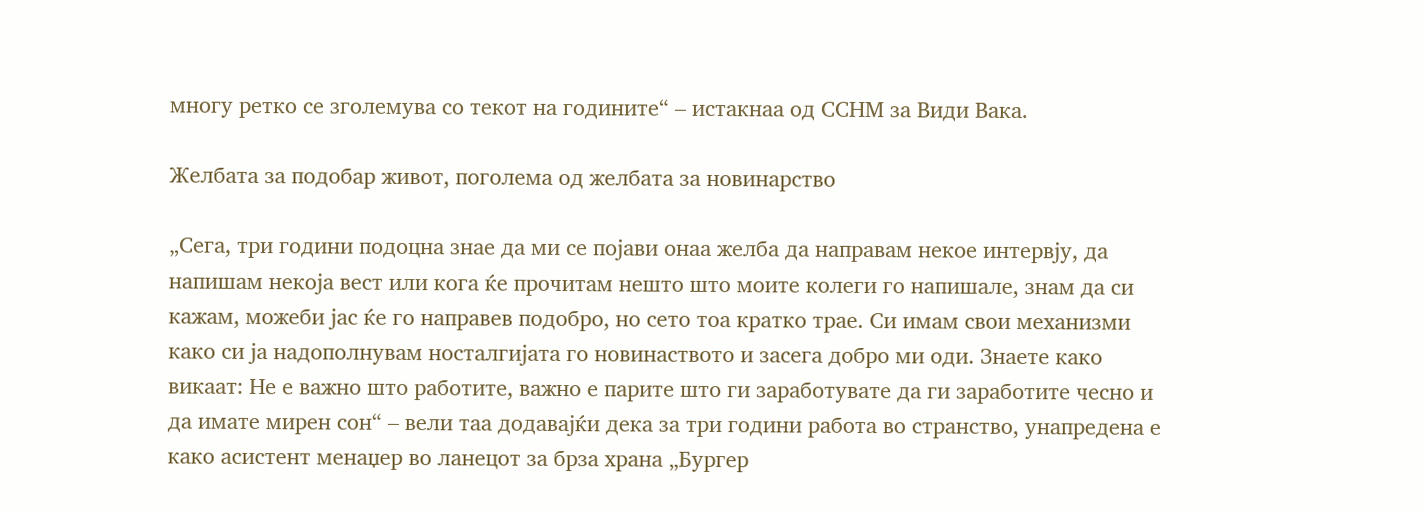многу ретко се зголемува со текот на годините“ – истакнаа од ССНМ за Види Вака.

Желбата за подобар живот, поголема од желбата за новинарство

„Сега, три години подоцна знае да ми се појави онаа желба да направам некое интервју, да напишам некоја вест или кога ќе прочитам нешто што моите колеги го напишале, знам да си кажам, можеби јас ќе го направев подобро, но сето тоа кратко трае. Си имам свои механизми како си ја надополнувам носталгијата го новинаството и засега добро ми оди. Знаете како викаат: Не е важно што работите, важно е парите што ги заработувате да ги заработите чесно и да имате мирен сон“ – вели таа додавајќи дека за три години работа во странство, унапредена е како асистент менаџер во ланецот за брза храна „Бургер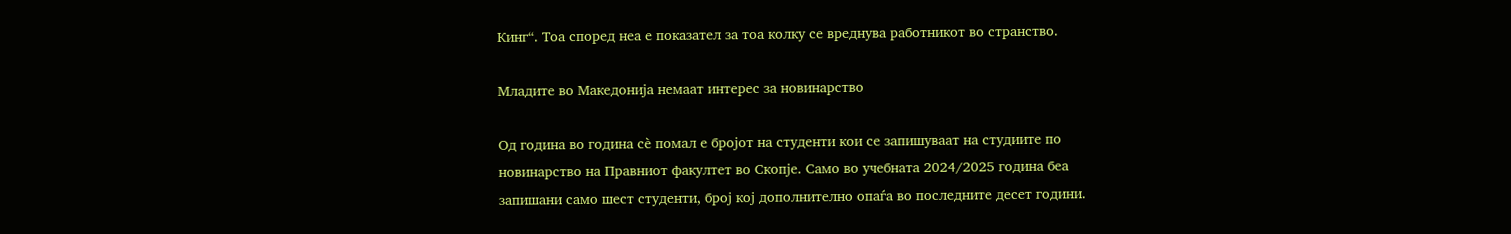Кинг“. Тоа според неа е показател за тоа колку се вреднува работникот во странство.

Младите во Македонија немаат интерес за новинарство

Од година во година сè помал е бројот на студенти кои се запишуваат на студиите по новинарство на Правниот факултет во Скопје. Само во учебната 2024/2025 година беа запишани само шест студенти, број кој дополнително опаѓа во последните десет години.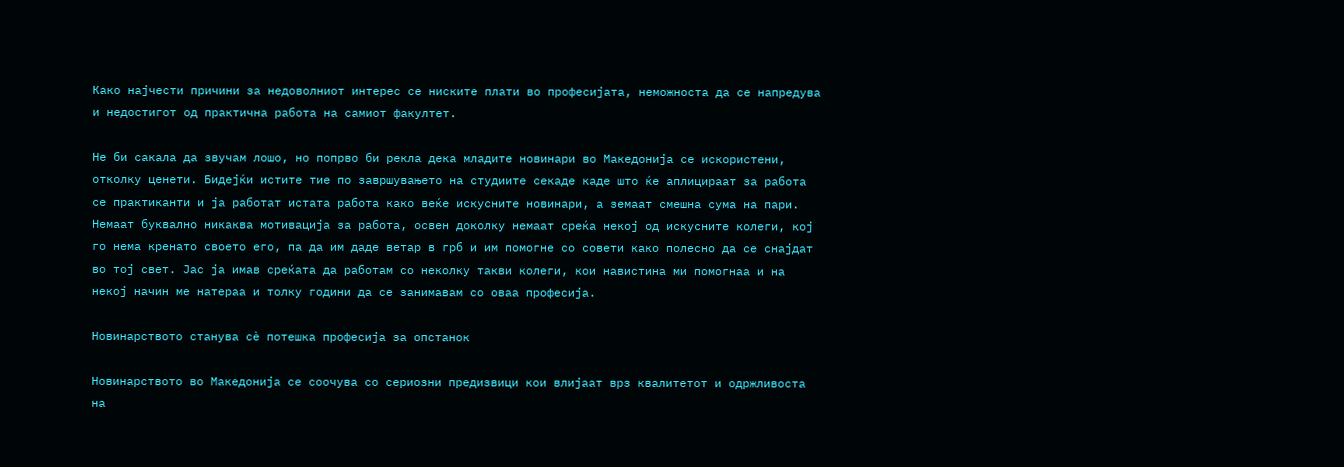Како најчести причини за недоволниот интерес се ниските плати во професијата, неможноста да се напредува и недостигот од практична работа на самиот факултет.

Не би сакала да звучам лошо, но попрво би рекла дека младите новинари во Македонија се искористени, отколку ценети. Бидејќи истите тие по завршувањето на студиите секаде каде што ќе аплицираат за работа се практиканти и ја работат истата работа како веќе искусните новинари, а земаат смешна сума на пари. Немаат буквално никаква мотивација за работа, освен доколку немаат среќа некој од искусните колеги, кој го нема кренато своето его, па да им даде ветар в грб и им помогне со совети како полесно да се снајдат во тој свет. Јас ја имав среќата да работам со неколку такви колеги, кои навистина ми помогнаа и на некој начин ме натераа и толку години да се занимавам со оваа професија.

Новинарството станува сè потешка професија за опстанок

Новинарството во Македонија се соочува со сериозни предизвици кои влијаат врз квалитетот и одржливоста на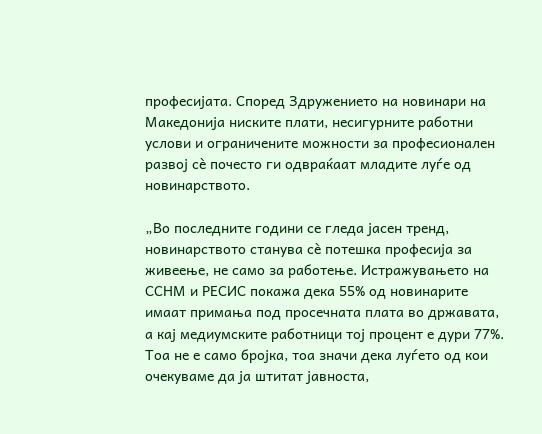професијата. Според Здружението на новинари на Македонија ниските плати, несигурните работни услови и ограничените можности за професионален развој сè почесто ги одвраќаат младите луѓе од новинарството.

„Во последните години се гледа јасен тренд, новинарството станува сè потешка професија за живеење, не само за работење. Истражувањето на ССНМ и РЕСИС покажа дека 55% од новинарите имаат примања под просечната плата во државата, а кај медиумските работници тој процент е дури 77%. Тоа не е само бројка, тоа значи дека луѓето од кои очекуваме да ја штитат јавноста,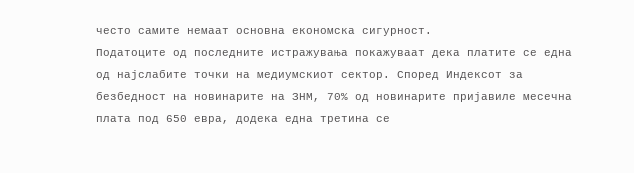често самите немаат основна економска сигурност.
Податоците од последните истражувања покажуваат дека платите се една од најслабите точки на медиумскиот сектор. Според Индексот за безбедност на новинарите на ЗНМ, 70% од новинарите пријавиле месечна плата под 650 евра, додека една третина се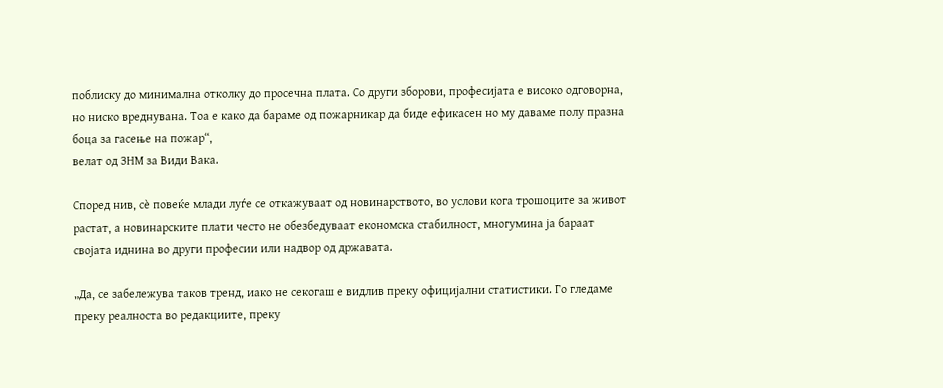поблиску до минимална отколку до просечна плата. Со други зборови, професијата е високо одговорна, но ниско вреднувана. Тоа е како да бараме од пожарникар да биде ефикасен но му даваме полу празна боца за гасење на пожар“,
велат од ЗНМ за Види Вака.

Според нив, сè повеќе млади луѓе се откажуваат од новинарството, во услови кога трошоците за живот растат, а новинарските плати често не обезбедуваат економска стабилност, многумина ја бараат својата иднина во други професии или надвор од државата.

„Да, се забележува таков тренд, иако не секогаш е видлив преку официјални статистики. Го гледаме преку реалноста во редакциите, преку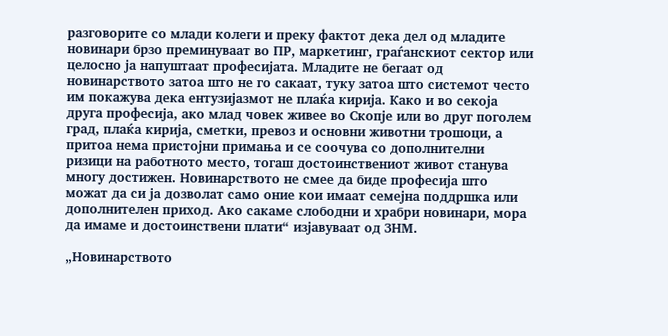разговорите со млади колеги и преку фактот дека дел од младите новинари брзо преминуваат во ПР, маркетинг, граѓанскиот сектор или целосно ја напуштаат професијата. Младите не бегаат од новинарството затоа што не го сакаат, туку затоа што системот често им покажува дека ентузијазмот не плаќа кирија. Како и во секоја друга професија, ако млад човек живее во Скопје или во друг поголем град, плаќа кирија, сметки, превоз и основни животни трошоци, а притоа нема пристојни примања и се соочува со дополнителни ризици на работното место, тогаш достоинствениот живот станува многу достижен. Новинарството не смее да биде професија што можат да си ја дозволат само оние кои имаат семејна поддршка или дополнителен приход. Ако сакаме слободни и храбри новинари, мора да имаме и достоинствени плати“ изјавуваат од ЗНМ.

„Новинарството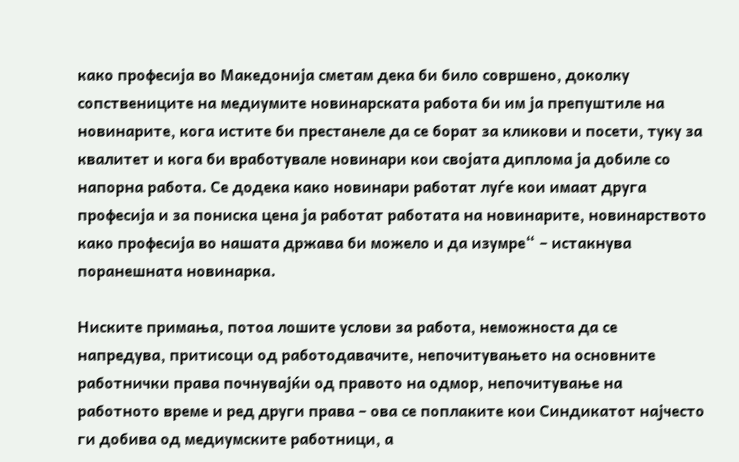како професија во Македонија сметам дека би било совршено, доколку сопствениците на медиумите новинарската работа би им ја препуштиле на новинарите, кога истите би престанеле да се борат за кликови и посети, туку за квалитет и кога би вработувале новинари кои својата диплома ја добиле со напорна работа. Се додека како новинари работат луѓе кои имаат друга професија и за пониска цена ја работат работата на новинарите, новинарството како професија во нашата држава би можело и да изумре“ – истакнува поранешната новинарка.

Ниските примања, потоа лошите услови за работа, неможноста да се напредува, притисоци од работодавачите, непочитувањето на основните работнички права почнувајќи од правото на одмор, непочитување на работното време и ред други права – ова се поплаките кои Синдикатот најчесто ги добива од медиумските работници, а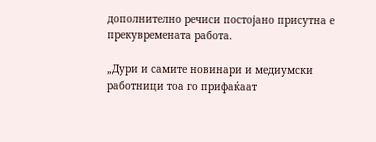дополнително речиси постојано присутна е прекувремената работа.

„Дури и самите новинари и медиумски работници тоа го прифаќаат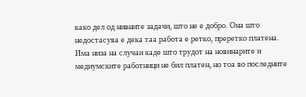како дел од нивните задачи, што не е добро. Она што недостасува е дека таа работа е ретко, преретко платена. Има низа на случаи каде што трудот на новинарите и медиумските работници не бил платен, но тоа во последните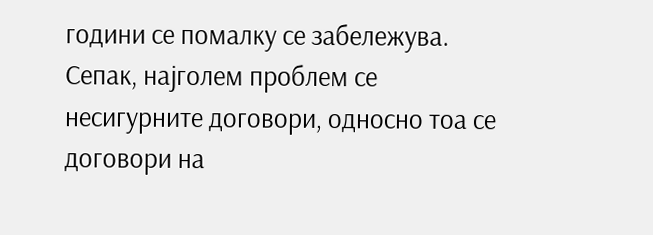години се помалку се забележува. Сепак, најголем проблем се несигурните договори, односно тоа се договори на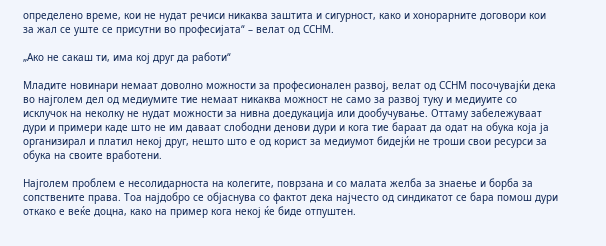определено време, кои не нудат речиси никаква заштита и сигурност, како и хонорарните договори кои за жал се уште се присутни во професијата“ – велат од ССНМ.

„Ако не сакаш ти, има кој друг да работи“

Младите новинари немаат доволно можности за професионален развој, велат од ССНМ посочувајќи дека во најголем дел од медиумите тие немаат никаква можност не само за развој туку и медиуите со исклучок на неколку не нудат можности за нивна доедукација или дообучување. Оттаму забележуваат дури и примери каде што не им даваат слободни денови дури и кога тие бараат да одат на обука која ја организирал и платил некој друг, нешто што е од корист за медиумот бидејќи не троши свои ресурси за обука на своите вработени.

Најголем проблем е несолидарноста на колегите, поврзана и со малата желба за знаење и борба за сопствените права. Тоа најдобро се објаснува со фактот дека најчесто од синдикатот се бара помош дури откако е веќе доцна, како на пример кога некој ќе биде отпуштен.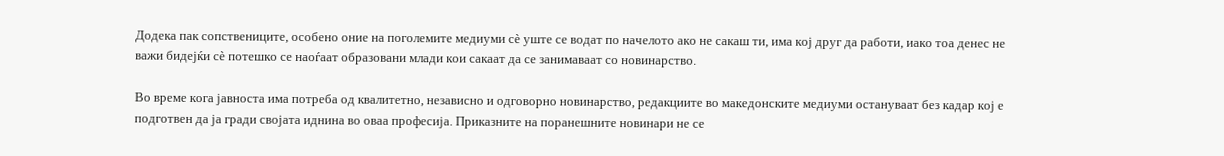Додека пак сопствениците, особено оние на поголемите медиуми сè уште се водат по начелото ако не сакаш ти, има кој друг да работи, иако тоа денес не важи бидејќи сè потешко се наоѓаат образовани млади кои сакаат да се занимаваат со новинарство.

Во време кога јавноста има потреба од квалитетно, независно и одговорно новинарство, редакциите во македонските медиуми остануваат без кадар кој е подготвен да ја гради својата иднина во оваа професија. Приказните на поранешните новинари не се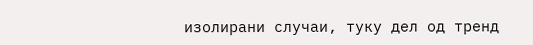изолирани случаи, туку дел од тренд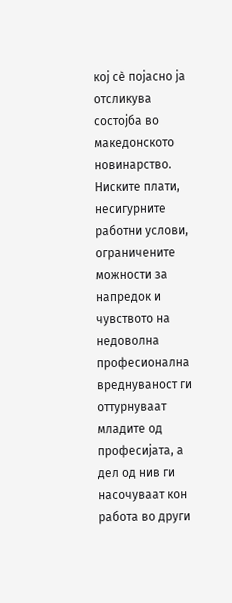кој сè појасно ја отсликува состојба во македонското новинарство. Ниските плати, несигурните работни услови, ограничените можности за напредок и чувството на недоволна професионална вреднуваност ги оттурнуваат младите од професијата, а дел од нив ги насочуваат кон работа во други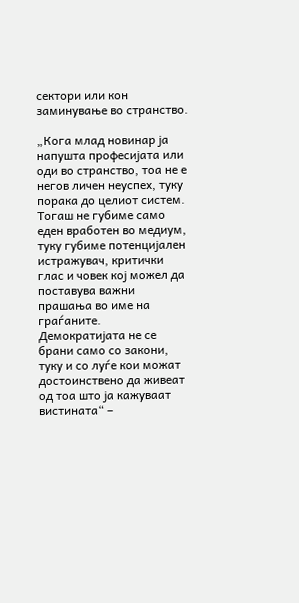сектори или кон заминување во странство.

„Кога млад новинар ја напушта професијата или оди во странство, тоа не е негов личен неуспех, туку порака до целиот систем. Тогаш не губиме само еден вработен во медиум, туку губиме потенцијален истражувач, критички глас и човек кој можел да поставува важни прашања во име на граѓаните. Демократијата не се брани само со закони, туку и со луѓе кои можат достоинствено да живеат од тоа што ја кажуваат вистината“ –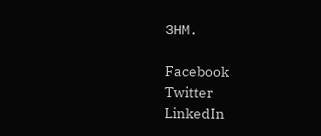ЗНМ.

Facebook
Twitter
LinkedIn